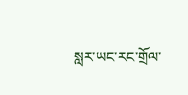སླར་ཡང་རང་གྲོལ་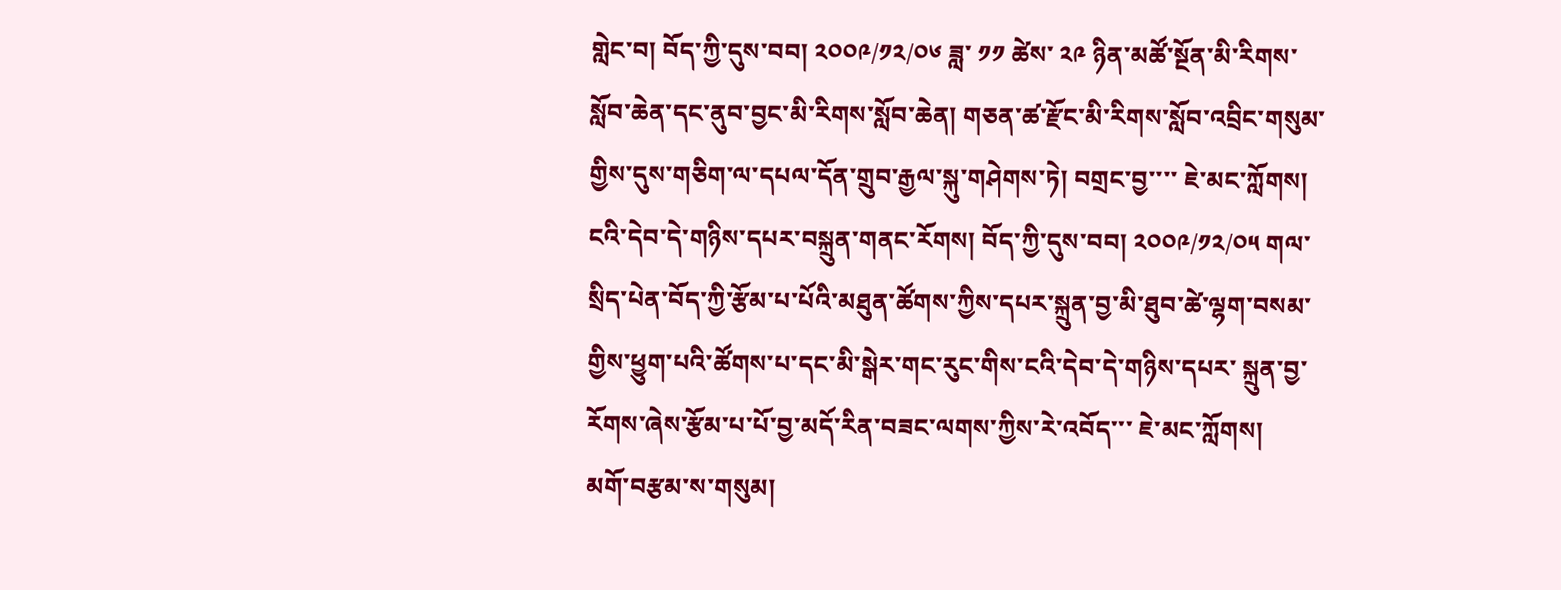གླེང་བ། བོད་ཀྱི་དུས་བབ། ༢༠༠༩/༡༢/༠༦ ཟླ་ ༡༡ ཚེས་ ༢༩ ཉིན་མཚོ་སྔོན་མི་རིགས་སློབ་ཆེན་དང་ནུབ་བྱང་མི་རིགས་སློབ་ཆེན། གཅན་ཚ་རྫོང་མི་རིགས་སློབ་འབྲིང་གསུམ་གྱིས་དུས་གཅིག་ལ་དཔལ་དོན་གྲུབ་རྒྱལ་སྐུ་གཤེགས་ཏེ། བགྲང་བྱ་་་་ ཇེ་མང་ཀློགས།
ངའི་དེབ་དེ་གཉིས་དཔར་བསྐྲུན་གནང་རོགས། བོད་ཀྱི་དུས་བབ། ༢༠༠༩/༡༢/༠༥ གལ་སྲིད་པེན་བོད་ཀྱི་རྩོམ་པ་པོའི་མཐུན་ཚོགས་ཀྱིས་དཔར་སྐྲུན་བྱ་མི་ཐུབ་ཚེ་ལྷག་བསམ་གྱིས་ཕྱུག་པའི་ཚོགས་པ་དང་མི་སྒེར་གང་རུང་གིས་ངའི་དེབ་དེ་གཉིས་དཔར་ སྐྲུན་བྱ་རོགས་ཞེས་རྩོམ་པ་པོ་བྱ་མདོ་རིན་བཟང་ལགས་ཀྱིས་རེ་འབོད་་་ ཇེ་མང་ཀློགས།
མགོ་བརྩམ་ས་གསུམ།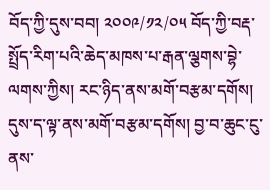བོད་ཀྱི་དུས་བབ། ༢༠༠༩/༡༢/༠༥ བོད་ཀྱི་བརྡ་སྤྲོད་རིག་པའི་ཆེད་མཁས་པ་རྒན་ལྕགས་བྷེ་ལགས་ཀྱིས། རང་ཉིད་ནས་མགོ་བརྩམ་དགོས། དུས་ད་ལྟ་ནས་མགོ་བརྩམ་དགོས། བྱ་བ་ཆུང་ངུ་ནས་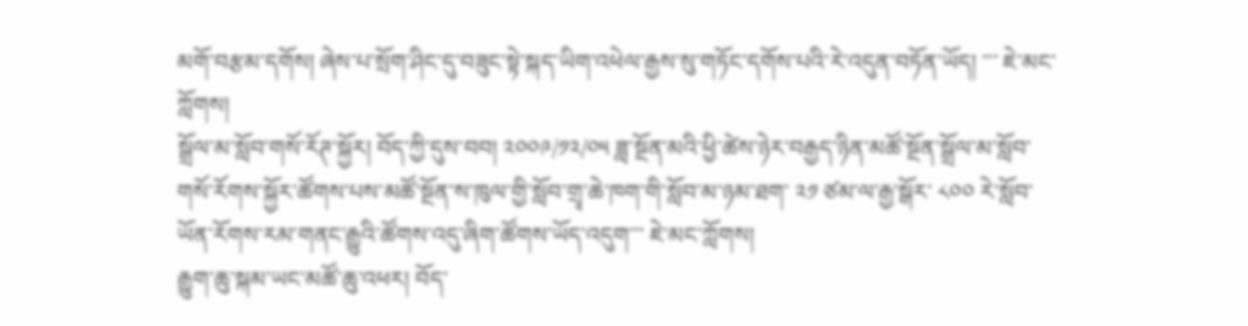མགོ་བརྩམ་དགོས། ཞེས་པ་སྲོག་ཤིང་དུ་བཟུང་སྟེ་སྐད་ཡིག་འཕེལ་རྒྱས་སུ་གཏོང་དགོས་པའི་རེ་འདུན་བཏོན་ཡོད། ་་་ ཇེ་མང་ཀློགས།
སྒྲོལ་མ་སློབ་གསོ་རོཊ་སྐྱོར། བོད་ཀྱི་དུས་བབ། ༢༠༠༩/༡༢/༠༥ ཟླ་སྔོན་མའི་ཕྱི་ཚེས་ཉེར་བརྒྱད་ཉིན་མཚོ་སྔོན་སྒྲོལ་མ་སློབ་གསོ་རོགས་སྐྱོར་ཚོགས་པས་མཚོ་སྔོན་ས་ཁུལ་གྱི་སློབ་གྲྭ་ཆེ་ཁག་གི་སློབ་མ་ཉམ་ཐག་ ༢༡ ཙམ་ལ་རྒྱ་སྒོར་ ༨༠༠ རེ་སློབ་ཡོན་རོགས་རམ་གནང་རྒྱུའི་ཚོགས་འདུ་ཞིག་ཚོགས་ཡོད་འདུག་་་ ཇེ་མང་ཀློགས།
རྒྱུག་ཆུ་སྐམ་ཡང་མཚོ་ཆུ་འཕར། བོད་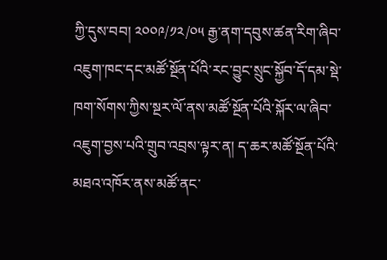ཀྱི་དུས་བབ། ༢༠༠༩/༡༢/༠༥ རྒྱ་ནག་དབུས་ཚན་རིག་ཞིབ་འཇུག་ཁང་དང་མཚོ་སྔོན་པོའི་རང་བྱུང་སྲུང་སྐྱོབ་དོ་དམ་སྡེ་ཁག་སོགས་ཀྱིས་སྔར་ལོ་ནས་མཚོ་སྔོན་པོའི་སྐོར་ལ་ཞིབ་འཇུག་བྱས་པའི་གྲུབ་འབྲས་ལྟར་ན། ད་ཆར་མཚོ་སྔོན་པོའི་མཐའ་འཁོར་ནས་མཚོ་ནང་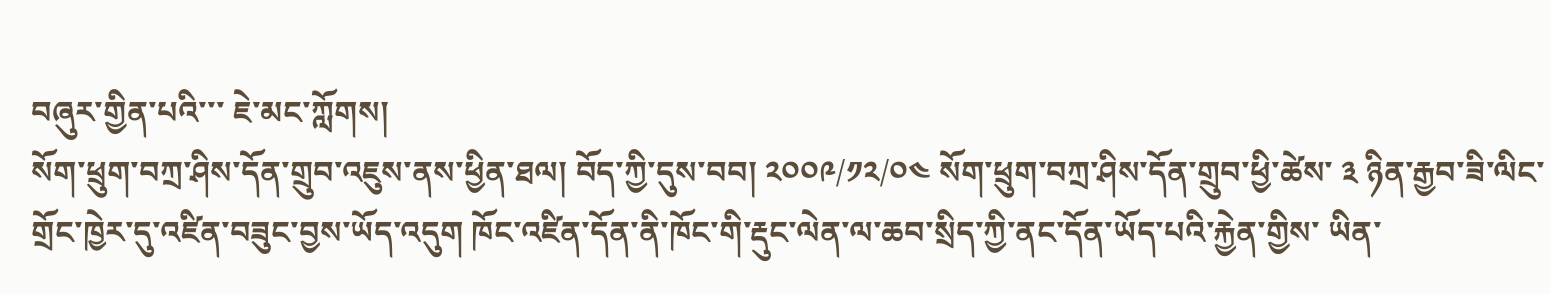བཞུར་གྱིན་པའི་་་ ཇེ་མང་ཀློགས།
སོག་ཕྲུག་བཀྲ་ཤིས་དོན་གྲུབ་འཇུས་ནས་ཕྱིན་ཐལ། བོད་ཀྱི་དུས་བབ། ༢༠༠༩/༡༢/༠༤ སོག་ཕྲུག་བཀྲ་ཤིས་དོན་གྲུབ་ཕྱི་ཚེས་ ༣ ཉིན་རྒྱབ་ཟི་ལིང་གྲོང་ཁྱེར་དུ་འཛིན་བཟུང་བྱས་ཡོད་འདུག ཁོང་འཛིན་དོན་ནི་ཁོང་གི་རྡུང་ལེན་ལ་ཆབ་སྲིད་ཀྱི་ནང་དོན་ཡོད་པའི་རྐྱེན་གྱིས་ ཡིན་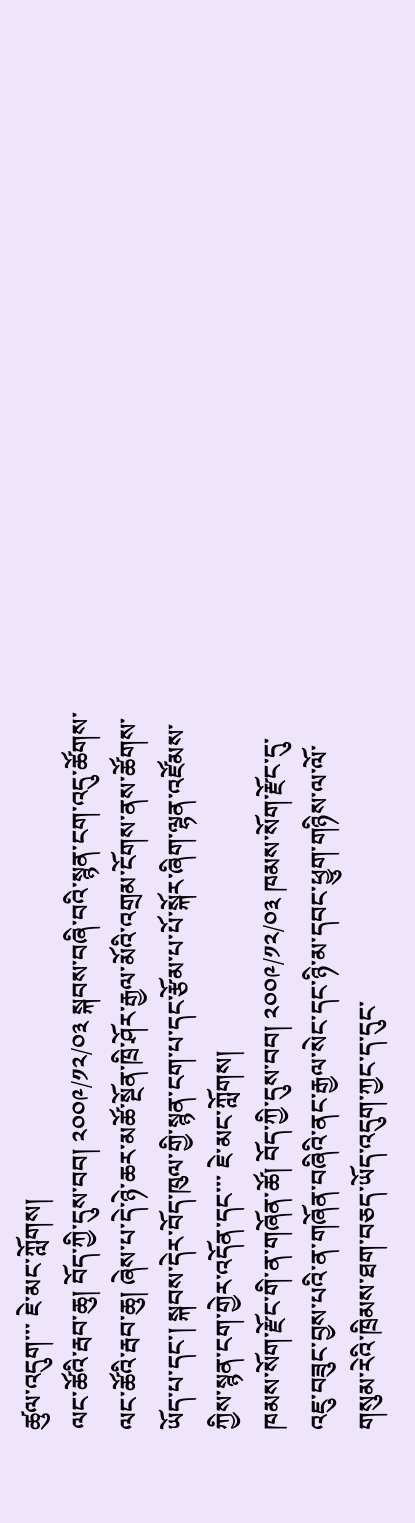ཚུལ་འདུག་་་ ཇེ་མང་ཀློགས།
ལང་ཚོའི་རྦབ་ཆུ། བོད་ཀྱི་དུས་བབ། ༢༠༠༩/༡༢/༠༣ སྐབས་བཞི་བའི་སྙན་ངག་འདུ་ཚོགས་ལང་ཚོའི་རྦབ་ཆུ། ཞེས་པ་དེ་ཉེ་ཆར་མཚོ་སྔོན་ཁྲི་ཤོར་རྒྱལ་མོའི་འགྲམ་ངོགས་ནས་ཚོགས་ཡོད་པ་དང་། སྐབས་དེར་བོད་ཁུལ་གྱི་སྙན་ངག་པ་དང་རྩོམ་པ་པོ་སྐོར་ཞིག་ལྷན་འཛོམས་ཀྱིས་སྙན་ངག་གྱེར་འདོན་དང་་་ ཇེ་མང་ཀློགས།
ཁམས་སོག་རྫོང་གི་ན་གཞོན་ཚོ། བོད་ཀྱི་དུས་བབ། ༢༠༠༩/༡༢/༠༣ ཁམས་སོག་རྫོང་དུ་འཇུ་བཟུང་བྱས་པའི་ན་གཞོན་བཞིའི་ནང་རྒྱལ་སེང་དང་ཉི་མ་དབང་ཕྱུག་གཉིས་ལ་ལོ་གསུམ་རེའི་ཁྲིམས་ཐག་བཅད་ཡོད་འདུག་ཀྱང་ད་དུང་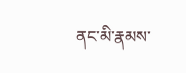ནང་མི་རྣམས་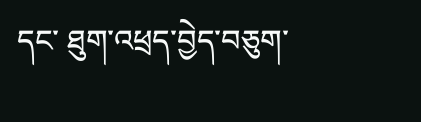དང་ ཐུག་འཕྲད་བྱེད་བཅུག་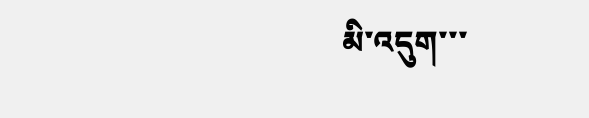མི་འདུག་་་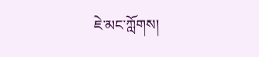ཇེ་མང་ཀློགས།